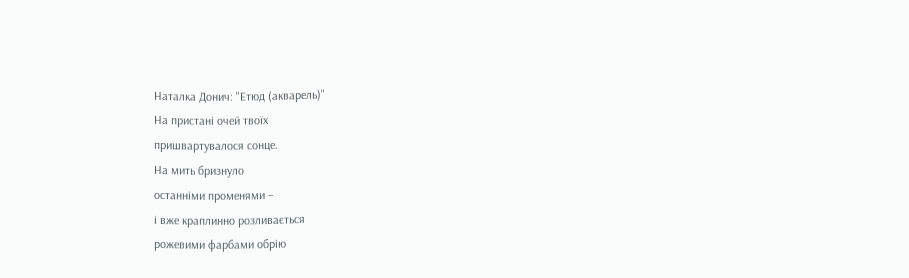Наталка Донич: "Етюд (акварель)"
На пристані очей твоїх
пришвартувалося сонце.
На мить бризнуло
останніми променями –
і вже краплинно розливається
рожевими фарбами обрію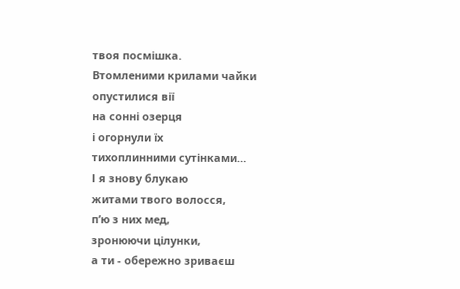твоя посмішка.
Втомленими крилами чайки
опустилися вії
на сонні озерця
і огорнули їх
тихоплинними сутінками…
І я знову блукаю
житами твого волосся,
п’ю з них мед,
зронюючи цілунки,
а ти - обережно зриваєш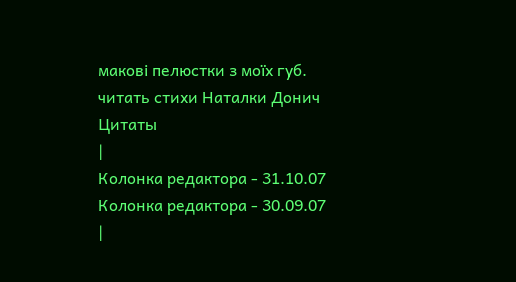макові пелюстки з моїх губ.
читать стихи Наталки Донич
Цитаты
|
Колонка редактора - 31.10.07
Колонка редактора - 30.09.07
|